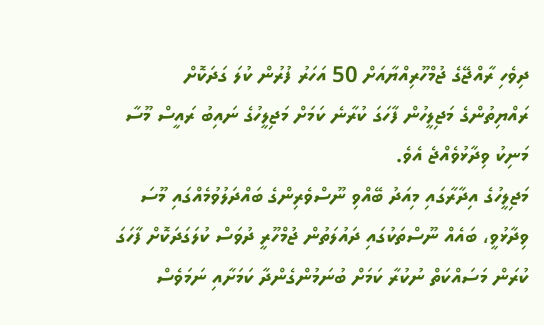ދިވެހި ރާއްޖޭގެ ޖުމްހޫރިއްޔާއަށް 50 އަހަރު ފުރުން ކުލަ ގަދަކޮށް ރައްޔިތުންގެ މަޖިލީހުން ފާހަގަ ކުރާނެ ކަމަށް މަޖިލީހުގެ ނައިބު ރައީސް މޫސާ މަނިކު ވިދާޅުވެއްޖެ އެވެ.
މަޖިލީހުގެ އިދާރާގައި މިއަދު ބޭއްވި ނޫސްވެރިންގެ ބައްދަލުވުމެއްގައި މޫސަ ވިދާޅުވީ، ބައެއް ނޫސްތަކުގައި ދައުލަތުން ޖުމްހޫރީ ދުވަސް ކުލަގަދަކޮށް ފާހަގަ ކުރަން މަސައްކަތް ނުކުރާ ކަމަށް ބުނަމުންގެންދާ ކަމަށާއި ނަމަވެސް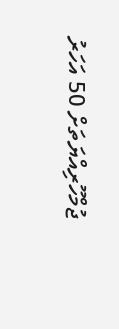ޖުމްހޫރިއްޔަތަށް 50 އަހަރު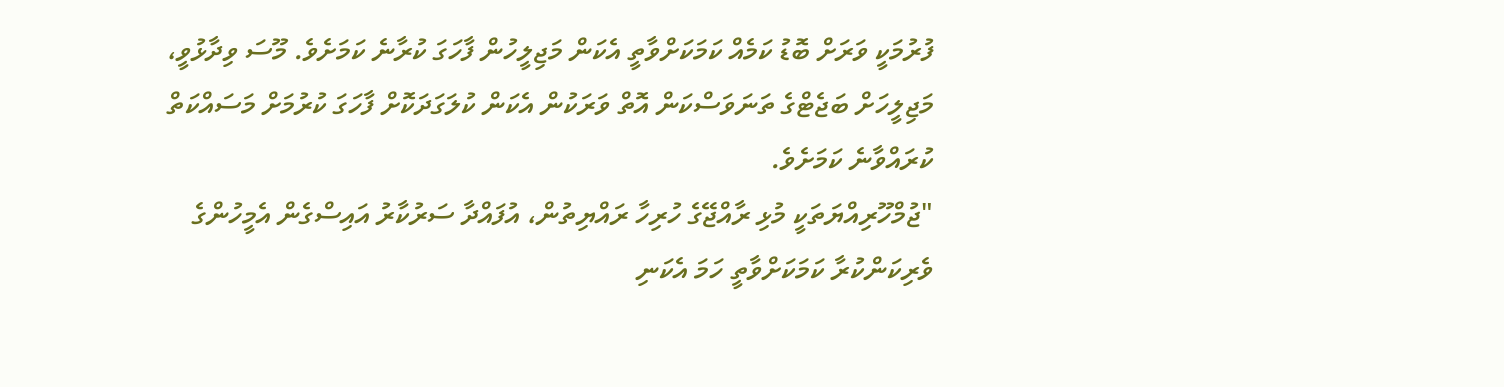ފުރުމަކީ ވަރަށް ބޮޑު ކަމެއް ކަމަކަށްވާތީ އެކަން މަޖިލީހުން ފާހަގަ ކުރާނެ ކަމަށެވެ. މޫސަ ވިދާޅުވީ، މަޖިލީހަށް ބަޖެޓްގެ ތަނަވަސްކަން އޮތް ވަރަކުން އެކަން ކުލަގަދަކޮށް ފާހަގަ ކުރުމަށް މަސައްކަތް ކުރައްވާނެ ކަމަށެވެ.
"ޖުމްހޫރިއްޔަތަކީ މުޅި ރާއްޖޭގެ ހުރިހާ ރައްޔިތުން، އުފައްދާ ސަރުކާރު އައިސްގެން އެމީހުންގެ ވެރިކަންކުރާ ކަމަކަށްވާތީ ހަމަ އެކަނި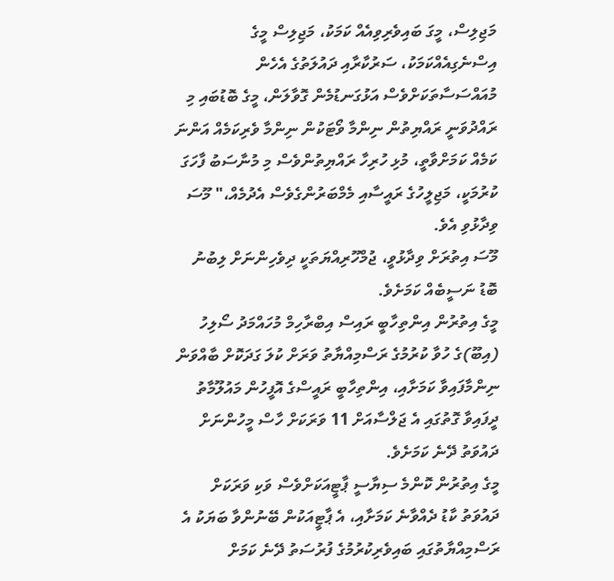މަޖިލިސް، މީގަ ބައިވެރިވިއެއް ކަމަކު، މަޖިލިސް މީގެ އިސްނެގިއެއްކަމަކު، ސަރުކާރާއި ދައުލަތުގެ އެހެން މުއައްސަސާތަކަށްވެސް އަޅުގަނޑުމެން ގޮވާލަން، މީގެ ބޮޑުބައި މި ރައްދުވަނީ ރައްޔިތުން ނިންމާ ވޯޓަކުން ނިންމާ ވެރިކަމެއް އަންނަ ކަމެއް ކަމަށްވާތީ، މުޅި ހުރިހާ ރައްޔިތުންވެސް މި މުނާސަބު ފާހަގަ ކުރުމަކީ، މަޖިލީހުގެ ރައީސާއި މެމްބަރުންގެވެސް އެދުމެއް،" މޫސަ ވިދާޅުވި އެވެ.
މޫސަ އިތުރަށް ވިދާޅުވީ، ޖުމްހޫރިއްޔަތަކީ ދިވެހިންނަށް ލިބުނު ބޮޑު ނަސީބެއް ކަމަށެވެ.
މީގެ އިތުރުން އިންތިހާބީ ރައިސް އިބްރާހިމް މުހައްމަދު ސޯލިހު (އިބޫ)ގެ ހުވާ ކުރުމުގެ ރަސްމިއްޔާތު ވަރަށް ކުލަ ގަދަކޮށް ބާއްވަން ނިންމާފައިވާ ކަމަށާއި، އިންތިހާބީ ރައީސްގެ އޮފީހުން މައުލޫމާތު ދީފައިވާ ގޮތުގައި އެ ޖަލްސާއަށް 11 ވަރަކަށް ހާސް މީހުންނަށް ދައުވަތު ދޭނެ ކަމަށެވެ.
މީގެ އިތުރުން ކޮންމެ ސިޔާސީ ޕާޓީއަކަށްވެސް ވަކި ވަރަކަށް ދައުވަތު ކާޑު ދެއްވާނެ ކަމަށާއި، އެ ޕާޓީއަކުން ބޭނުންވާ ބަޔަކު އެ ރަސްމިއްޔާތުގައި ބައިވެރިކުރުމުގެ ފުރުސަތު ދޭނެ ކަމަށް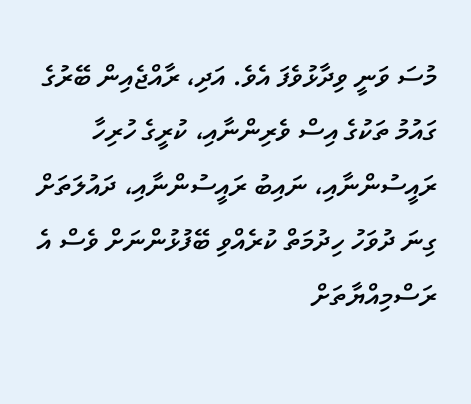މުސަ ވަނީ ވިދާޅުވެފަ އެވެ. އަދި، ރާއްޖެއިން ބޭރުގެ ގައުމު ތަކުގެ އިސް ވެރިންނާއި، ކުރީގެ ހުރިހާ ރައީސުންނާއި، ނައިބު ރައީސުންނާއި، ދައުލަތަށް ގިނަ ދުވަހު ހިދުމަތް ކުރެއްވި ބޭފުޅުންނަށް ވެސް އެ ރަސްމިއްޔާތަށް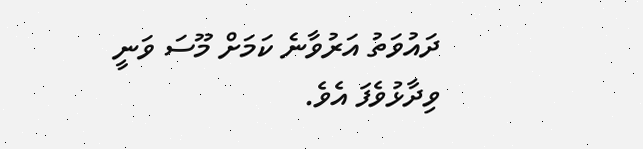ދައުވަތު އަރުވާނެ ކަމަށް މޫސަ ވަނީ ވިދާޅުވެފަ އެވެ.